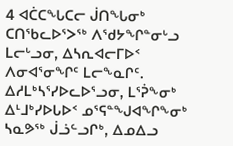4 ᐊᑖᑕᖓᑕᓕ ᒎᑎᖓᓂᒃ ᑕᑎᖃᓚᐅᕐᐳᖅ ᐱᖁᔭᖏᓐᓂᒡᓗ ᒪᓕᒡᓗᓂ, ᐃᓴᕆᐊᓕᒥᐅᑉ ᐱᓂᐊᕐᓂᖏᑦ ᒪᓕᖕᓇᒋᑦ.
ᐃᓱᒪᒃᓴᕐᓯᐅᓚᐅᕐᓗᓂ, ᒪᕐᕉᖕᓂᒃ ᐃᒻᒧᒃᓯᐅᒐᐅᑉ ᓄᕐᕋᓐᖑᐊᖏᖕᓂᒃ ᓴᓇᕗᖅ ᒎᓘᓪᓗᒋᒃ, ᐃᓄᐃᓗ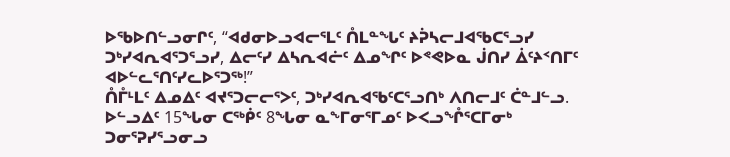ᐅᖃᐅᑎᓪᓗᓂᒋᑦ, “ᐊᑯᓂᐅᓗᐊᓕᕐᒪᑦ ᑍᒪᓐᖓᑦ ᔨᕉᓴᓕᒧᐊᖃᑕᕐᓗᓯ ᑐᒃᓯᐊᕆᐊᕐᑐᕐᓗᓯ, ᐃᓕᑦᓯ ᐃᓴᕆᐊᓖᑦ ᐃᓄᖏᑦ ᐅᕝᕙᐅᓇ ᒎᑎᓯ ᐄᑦᔨᑉᑎᒥᑦ ᐊᐅᓪᓚᕐᑎᑦᓯᓚᐅᕐᑐᖅ!”
ᑍᒤᒻᒪᑦ ᐃᓄᐃᑦ ᐊᔪᕐᑐᓕᓕᕐᐳᑦ, ᑐᒃᓯᐊᕆᐊᖃᑦᑕᕐᓗᑎᒃ ᐱᑎᓕᒧᑦ ᑖᓐᒧᓪᓗ.
ᐅᓪᓗᐃᑦ 15ᖓᓂ ᑕᖅᑮᑦ 8ᖓᓂ ᓇᖕᒥᓂᕐᒥᓄᑦ ᐅᐸᓗᖎᕐᑕᒥᓂᒃ ᑐᓂᕐᕈᓯᕐᓗᓂᓗ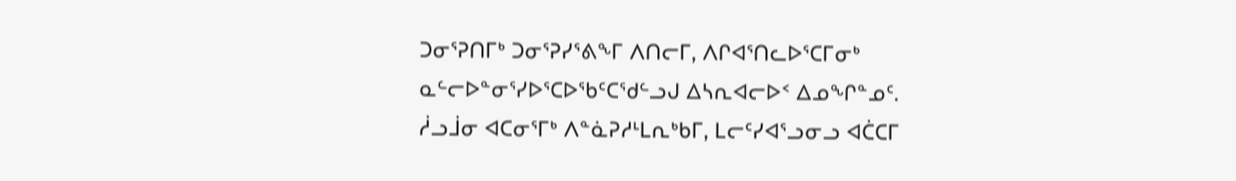ᑐᓂᕐᕈᑎᒥᒃ ᑐᓂᕐᕈᓯᕐᕕᖕᒥ ᐱᑎᓕᒥ, ᐱᒋᐊᕐᑎᓚᐅᕐᑕᒥᓂᒃ ᓇᓪᓕᐅᓐᓂᕐᓯᐅᕐᑕᐅᖃᑦᑕᖁᓪᓗᒍ ᐃᓴᕆᐊᓕᐅᑉ ᐃᓄᖏᓐᓄᑦ.
ᓲᓗᒨᓂ ᐊᑕᓂᕐᒥᒃ ᐱᓐᓈᕈᓱᒻᒪᕆᒃᑲᒥ, ᒪᓕᑦᓯᐊᕐᓗᓂᓗ ᐊᑖᑕᒥ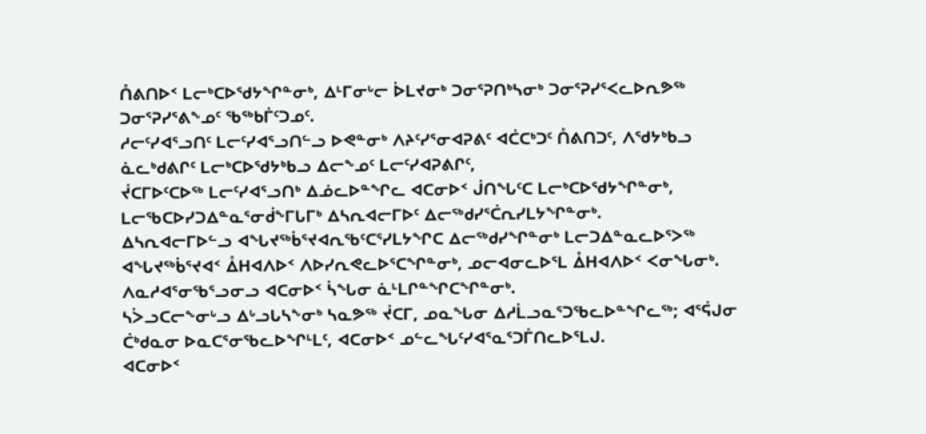ᑍᕕᑎᐅᑉ ᒪᓕᒃᑕᐅᖁᔭᖏᓐᓂᒃ, ᐃᒻᒥᓂᒡᓕ ᐆᒪᔪᓂᒃ ᑐᓂᕐᕈᑎᒃᓴᓂᒃ ᑐᓂᕐᕈᓯᕐᐸᓚᐅᕆᕗᖅ ᑐᓂᕐᕈᓯᕐᕕᖕᓄᑦ ᖃᖅᑲᒦᑦᑐᓄᑦ.
ᓱᓕᑦᓯᐊᕐᓗᑎᑦ ᒪᓕᑦᓯᐊᕐᓗᑎᓪᓗ ᐅᕙᓐᓂᒃ ᐱᔨᑦᓯᕐᓂᐊᕈᕕᑦ ᐊᑖᑕᒃᑐᑦ ᑍᕕᑎᑐᑦ, ᐱᖁᔭᒃᑲᓗ ᓈᓚᒃᑯᕕᒋᑦ ᒪᓕᒃᑕᐅᖁᔭᒃᑲᓗ ᐃᓕᖕᓄᑦ ᒪᓕᑦᓯᐊᕈᕕᒋᑦ,
ᔫᑕᒥᐅᑦᑕᐅᖅ ᒪᓕᑦᓯᐊᕐᓗᑎᒃ ᐃᓅᓚᐅᓐᖏᓚ ᐊᑕᓂᐅᑉ ᒎᑎᖓᑦᑕ ᒪᓕᒃᑕᐅᖁᔭᖏᓐᓂᒃ, ᒪᓕᖃᑕᐅᓯᑐᐃᓐᓇᕐᓂᑰᖕᒥᒐᒥᒃ ᐃᓴᕆᐊᓕᒥᐅᑦ ᐃᓕᖅᑯᓯᕐᑖᕆᓯᒪᔭᖏᓐᓂᒃ.
ᐃᓴᕆᐊᓕᒥᐅᓪᓗ ᐊᖓᔪᖅᑳᕐᔪᐊᕆᖃᑦᑕᕐᓯᒪᔭᖏᑕ ᐃᓕᖅᑯᓯᖏᓐᓂᒃ ᒪᓕᑐᐃᓐᓇᓚᐅᕐᐳᖅ ᐊᖓᔪᖅᑳᕐᔪᐊᑉ ᐂᕼᐊᐱᐅᑉ ᐱᐅᓯᕆᕙᓚᐅᕐᑕᖏᓐᓂᒃ, ᓄᓕᐊᓂᓚᐅᕐᒪ ᐂᕼᐊᐱᐅᑉ ᐸᓂᖓᓂᒃ. ᐱᓇᓱᐊᕐᓂᖃᕐᓗᓂᓗ ᐊᑕᓂᐅᑉ ᓵᖓᓂ ᓈᒻᒪᒋᓐᖏᑕᖏᓐᓂᒃ.
ᓴᐴᓗᑕᓕᖕᓂᒡᓗ ᐃᒡᓗᒐᓴᖕᓂᒃ ᓴᓇᕗᖅ ᔫᑕᒥ, ᓄᓇᖓᓂ ᐃᓱᒫᓗᓇᕐᑐᖃᓚᐅᓐᖏᓚᖅ; ᐊᕐᕌᒍᓂ ᑖᒃᑯᓇᓂ ᐅᓇᑕᕐᓂᖃᓚᐅᖏᒻᒪᑦ, ᐊᑕᓂᐅᑉ ᓄᓪᓚᖓᑦᓯᐊᕐᓇᕐᑐᒦᑎᓚᐅᕐᒪᒍ.
ᐊᑕᓂᐅᑉ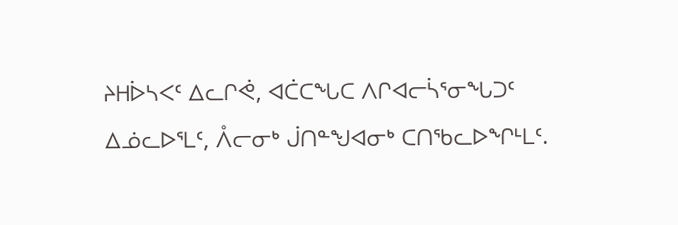ᔨᕼᐆᓴᐸᑦ ᐃᓚᒋᕚ, ᐊᑖᑕᖓᑕ ᐱᒋᐊᓕᓵᕐᓂᖓᑐᑦ ᐃᓅᓚᐅᕐᒪᑦ, ᐰᓕᓂᒃ ᒎᑎᓐᖑᐊᓂᒃ ᑕᑎᖃᓚᐅᖏᒻᒪᑦ.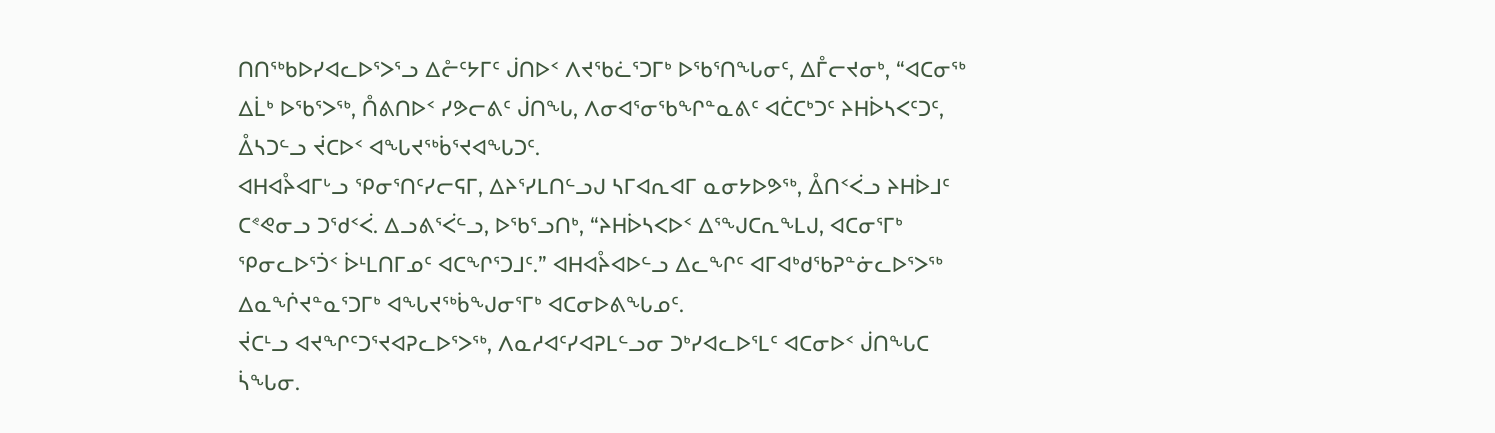ᑎᑎᖅᑲᐅᓯᐊᓚᐅᕐᐳᕐᓗ ᐃᓔᑦᔭᒥᑦ ᒎᑎᐅᑉ ᐱᔪᖃᓛᕐᑐᒥᒃ ᐅᖃᕐᑎᖓᓂᑦ, ᐃᒤᓕᔪᓂᒃ, “ᐊᑕᓂᖅ ᐃᒫᒃ ᐅᖃᕐᐳᖅ, ᑍᕕᑎᐅᑉ ᓯᕗᓕᕕᑦ ᒎᑎᖓ, ᐱᓂᐊᕐᓂᖃᖏᓐᓇᕕᑦ ᐊᑖᑕᒃᑐᑦ ᔨᕼᐆᓴᐸᑦᑐᑦ, ᐂᓴᑐᓪᓗ ᔫᑕᐅᑉ ᐊᖓᔪᖅᑳᕐᔪᐊᖓᑐᑦ.
ᐊᕼᐊᔧᐊᒥᒡᓗ ᕿᓂᕐᑎᑦᓯᓕᕋᒥ, ᐃᔨᕐᓯᒪᑎᓪᓗᒍ ᓴᒥᐊᕆᐊᒥ ᓇᓂᔭᐅᕗᖅ, ᐂᑎᑉᐹᓗ ᔨᕼᐆᒧᑦ ᑕᕝᕙᓂᓗ ᑐᖁᑉᐹ. ᐃᓗᕕᕐᐹᓪᓗ, ᐅᖃᕐᓗᑎᒃ, “ᔨᕼᐆᓴᐸᐅᑉ ᐃᕐᖑᑕᕆᖕᒪᒍ, ᐊᑕᓂᕐᒥᒃ ᕿᓂᓚᐅᕐᑑᑉ ᐆᒻᒪᑎᒥᓄᑦ ᐊᑕᖏᕐᑐᒧᑦ.” ᐊᕼᐊᔧᐊᐅᓪᓗ ᐃᓚᖏᑦ ᐊᒥᐊᒃᑯᖃᕈᓐᓃᓚᐅᕐᐳᖅ ᐃᓇᖐᔪᓐᓇᕐᑐᒥᒃ ᐊᖓᔪᖅᑳᖑᓂᕐᒥᒃ ᐊᑕᓂᐅᕕᖓᓄᑦ.
ᔫᑕᒻᓗ ᐊᔪᖏᑦᑐᕐᔪᐊᕈᓚᐅᕐᐳᖅ, ᐱᓇᓱᐊᑦᓯᐊᕈᒪᓪᓗᓂ ᑐᒃᓯᐊᓚᐅᕐᒪᑦ ᐊᑕᓂᐅᑉ ᒎᑎᖓᑕ ᓵᖓᓂ.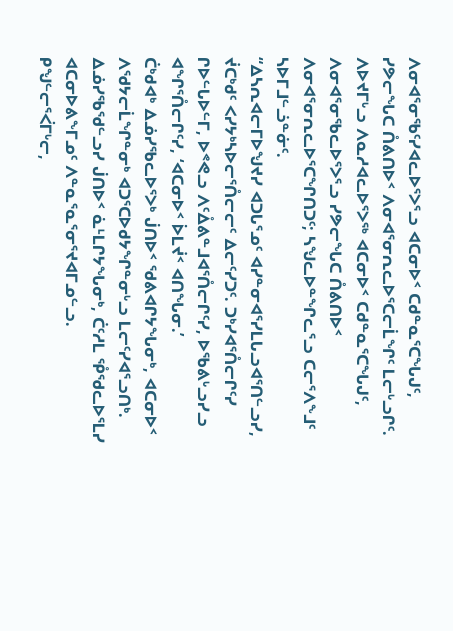ᐱᓂᐊᕐᓂᖃᑦᓯᐊᓚᐅᕐᐳᕐᓗ ᐊᑕᓂᐅᑉ ᑕᑯᓐᓇᕐᑕᖓᒍᑦ, ᓯᕗᓕᖓᑕ ᑍᕕᑎᐅᑉ ᐱᓂᐊᕐᓂᕆᓚᐅᕐᑕᓕᒫᖏᑦ ᒪᓕᒡᓗᒋᑦ.
ᐱᐅᔪᒥᒡᓗ ᐱᓇᓱᐊᓚᐅᕐᐳᖅ ᐊᑕᓂᐅᑉ ᑕᑯᓐᓇᕐᑕᖓᒍᑦ, ᐱᓂᐊᕐᓂᖃᓚᐅᕐᐳᕐᓗ ᓯᕗᓕᖓᑕ ᑍᕕᑎᐅᑉ ᐱᓂᐊᕐᓂᕆᓚᐅᕐᑕᖏᑎᑐᑦ; ᓴᖑᓚᐅᓐᖏᓚᕐᓗ ᑕᓕᕐᐱᖕᒧᑦ ᓴᐅᒥᒧᓪᓘᓐᓃᑦ.
“ᐃᓴᕆᐊᓕᒥᐅᖑᔪᓯ ᐊᑐᒐᕐᓄᑦ ᐊᓯᓐᓂᐊᕐᓯᒪᒐᓗᐊᕐᑎᓪᓗᓯ, ᔫᑕᒃᑯᑦ ᐸᓯᔭᒃᓴᐅᓕᕐᑍᓕᓕᑦ ᐃᓕᑦᓯᑐᑦ. ᑐᒃᓯᐊᕐᑍᓕᒋᑦᓯ ᒋᐅᓪᒐᐅᓪᒥ, ᐅᕝᕙᓗ ᐱᑦᐂᕕᓐᒧᐊᕐᑍᓕᒋᑦᓯ, ᐅᖃᕕᒡᓗᓯᓗ ᐊᖏᕐᑍᓕᒋᑦᓯ, ‘ᐊᑕᓂᐅᑉ ᐆᒪᔫᑉ ᐊᑎᖓᓂ.’
ᑖᒃᑯᐊᒃ ᐃᓅᓯᖃᓚᐅᕐᐳᒃ ᒎᑎᐅᑉ ᖁᕕᐊᒋᔭᖓᓂᒃ, ᐊᑕᓂᐅᑉ ᐱᖁᔭᓕᒫᖏᓐᓂᒃ ᐊᑐᕐᑕᐅᑯᔭᖏᓐᓂᒡᓗ ᒪᓕᑦᓯᐊᕐᓗᑎᒃ.
ᐃᓅᓯᖃᖁᓪᓗᓯ ᒎᑎᐅᑉ ᓈᒻᒪᒋᔭᖓᓂᒃ, ᑖᑦᓱᒪ ᕾᖁᓚᐅᕐᒪᓯ ᐊᑕᓂᐅᕕᖕᒥᓄᑦ ᐱᓐᓇᕐᓇᕐᓂᕐᔪᐊᒥᓄᓪᓗ.
ᑭᖑᓪᓕᕐᐹᒥᒡᓕ,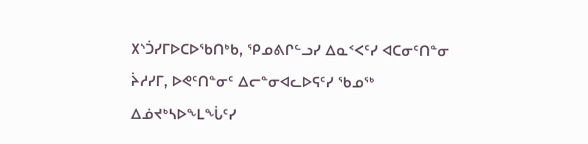᙭ᔅᑑᓯᒥᐅᑕᐅᖃᑎᒃᑲ, ᕿᓄᕕᒋᓪᓗᓯ ᐃᓇᑉᐸᑦᓯ ᐊᑕᓂᑦᑎᓐᓂ ᔩᓱᓯᒥ, ᐅᕙᑦᑎᓐᓂᑦ ᐃᓕᓐᓂᐊᓚᐅᕋᑦᓯ ᖃᓄᖅ ᐃᓅᔪᒃᓴᐅᖕᒪᖔᑦᓯ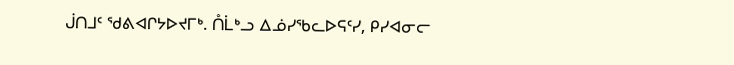ᒎᑎᒧᑦ ᖁᕕᐊᒋᔭᐅᔪᒥᒃ. ᑍᒫᒃᓗ ᐃᓅᓯᖃᓚᐅᕋᑦᓯ, ᑭᓯᐊᓂᓕ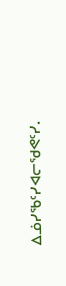ᐃᓅᓯᖃᑦᓯᐊᓕᖁᕙᑦᓯ.